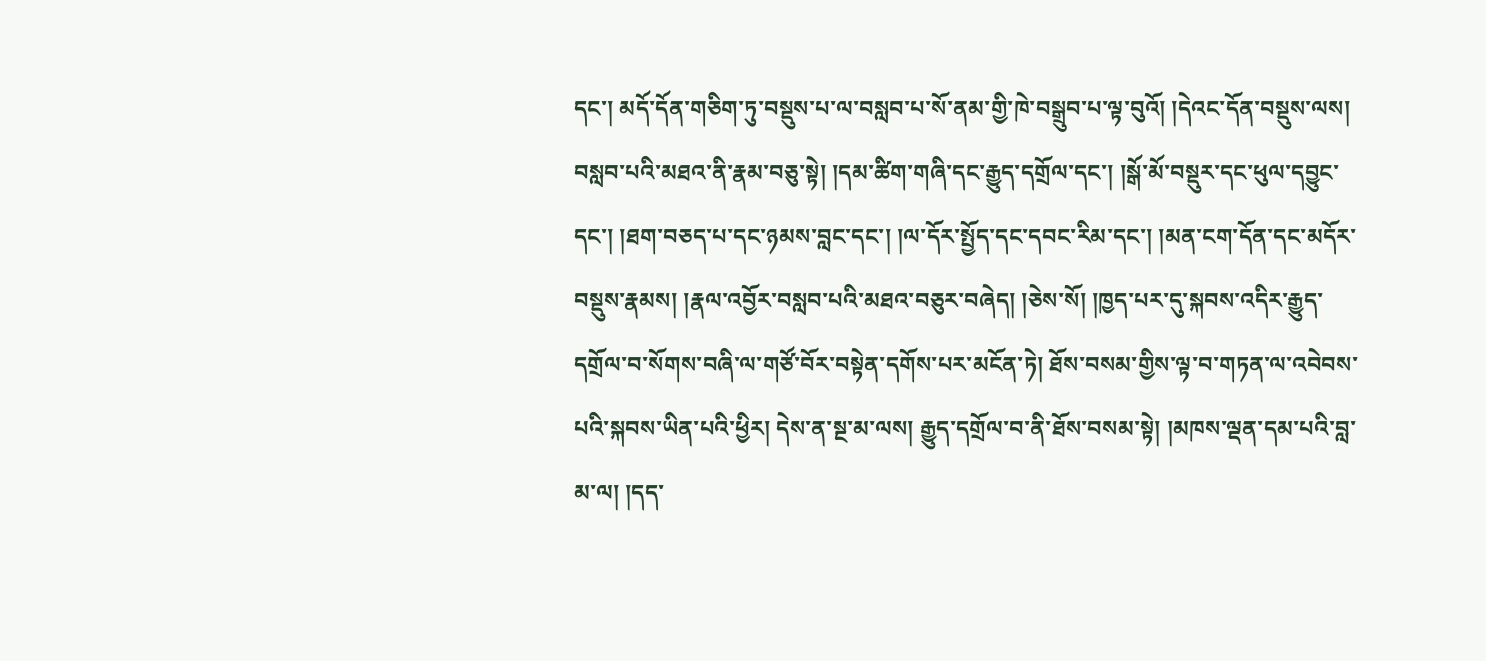དང་། མདོ་དོན་གཅིག་ཏུ་བསྡུས་པ་ལ་བསླབ་པ་སོ་ནམ་གྱི་ཁེ་བསྒྲུབ་པ་ལྟ་བུའོ། །དེའང་དོན་བསྡུས་ལས། བསླབ་པའི་མཐའ་ནི་རྣམ་བཅུ་སྟེ། །དམ་ཚིག་གཞི་དང་རྒྱུད་དགྲོལ་དང་། །སྒོ་མོ་བསྡུར་དང་ཕུལ་དབྱུང་དང་། །ཐག་བཅད་པ་དང་ཉམས་བླང་དང་། །ལ་དོར་སྤྱོད་དང་དབང་རིམ་དང་། །མན་ངག་དོན་དང་མདོར་བསྡུས་རྣམས། །རྣལ་འབྱོར་བསླབ་པའི་མཐའ་བཅུར་བཞེད། །ཅེས་སོ། །ཁྱད་པར་དུ་སྐབས་འདིར་རྒྱུད་དགྲོལ་བ་སོགས་བཞི་ལ་གཙོ་བོར་བསྟེན་དགོས་པར་མངོན་ཏེ། ཐོས་བསམ་གྱིས་ལྟ་བ་གཏན་ལ་འབེབས་པའི་སྐབས་ཡིན་པའི་ཕྱིར། དེས་ན་སྔ་མ་ལས། རྒྱུད་དགྲོལ་བ་ནི་ཐོས་བསམ་སྟེ། །མཁས་ལྡན་དམ་པའི་བླ་མ་ལ། །དད་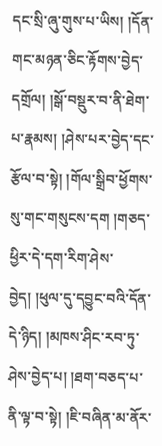དང་སྲི་ཞུ་གུས་པ་ཡིས། །དོན་གང་མཉན་ཅིང་རྟོགས་བྱེད་དགྲོལ། །སྒོ་བསྡུར་བ་ནི་ཐེག་པ་རྣམས། །ཤེས་པར་བྱེད་དང་རྩོལ་བ་སྟེ། །གོལ་སྒྲིབ་ཕྱོགས་སུ་གང་གསུངས་དག །གཅད་ཕྱིར་དེ་དག་རིག་ཤེས་བྱེད། །ཕུལ་དུ་དབྱུང་བའི་དོན་དེ་ཉིད། །མཁས་ཤིང་རབ་ཏུ་ཤེས་བྱེད་པ། །ཐག་བཅད་པ་ནི་ལྟ་བ་སྟེ། །ཇི་བཞིན་མ་ནོར་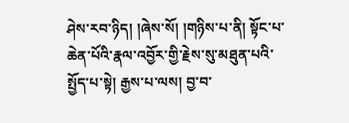ཤེས་རབ་ཉིད། །ཞེས་སོ། །གཉིས་པ་ནི། སྟོང་པ་ཆེན་པོའི་རྣལ་འབྱོར་གྱི་རྗེས་སུ་མཐུན་པའི་སྤྱོད་པ་སྟེ། རྒྱས་པ་ལས། བྱ་བ་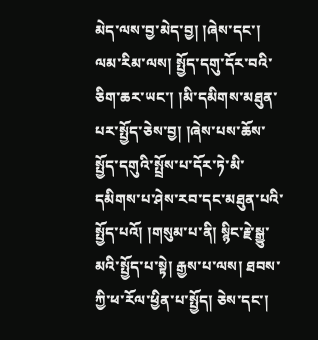མེད་ལས་བྱ་མེད་བྱ། །ཞེས་དང་། ལམ་རིམ་ལས། སྤྱོད་དགུ་དོར་བའི་ཅིག་ཆར་ཡང་། །མི་དམིགས་མཐུན་པར་སྤྱོད་ཅེས་བྱ། །ཞེས་པས་ཆོས་སྤྱོད་དགུའི་སྤྲོས་པ་དོར་ཏེ་མི་དམིགས་པ་ཤེས་རབ་དང་མཐུན་པའི་སྤྱོད་པའོ། །གསུམ་པ་ནི། སྙིང་རྗེ་སྒྱུ་མའི་སྤྱོད་པ་སྟེ། རྒྱས་པ་ལས། ཐབས་ཀྱི་ཕ་རོལ་ཕྱིན་པ་སྤྱོད། ཅེས་དང་།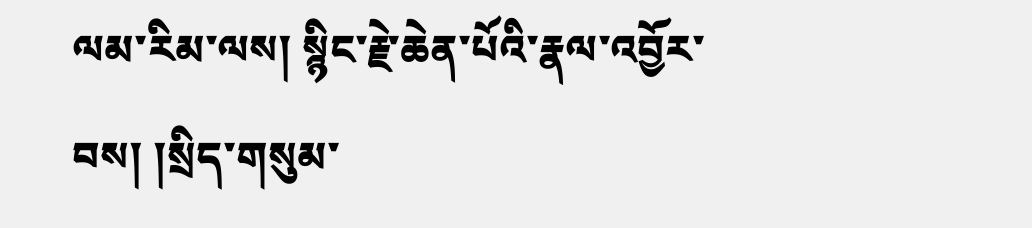ལམ་རིམ་ལས། སྙིང་རྗེ་ཆེན་པོའི་རྣལ་འབྱོར་བས། །སྲིད་གསུམ་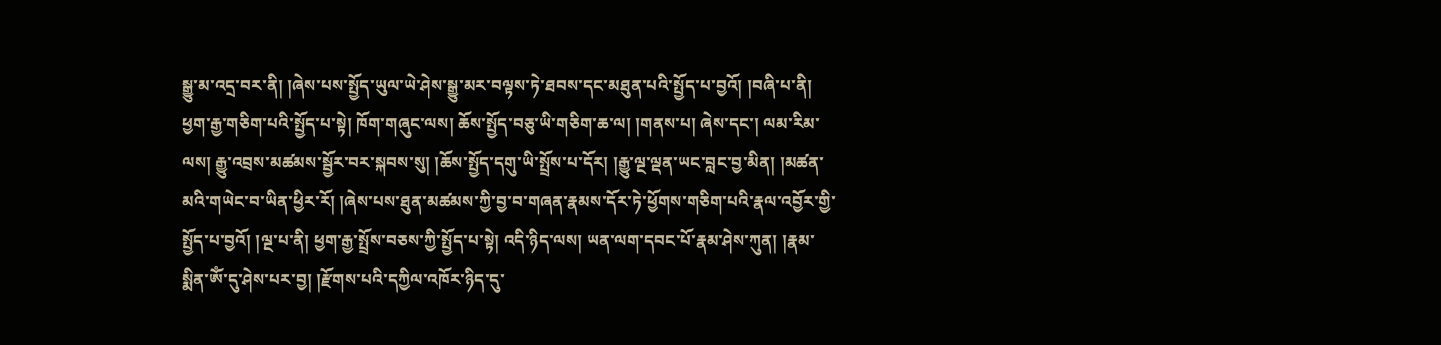སྒྱུ་མ་འདྲ་བར་ནི། །ཞེས་པས་སྤྱོད་ཡུལ་ཡེ་ཤེས་སྒྱུ་མར་བལྟས་ཏེ་ཐབས་དང་མཐུན་པའི་སྤྱོད་པ་བྱའོ། །བཞི་པ་ནི། ཕྱག་རྒྱ་གཅིག་པའི་སྤྱོད་པ་སྟེ། ཁོག་གཞུང་ལས། ཆོས་སྤྱོད་བཅུ་ཡི་གཅིག་ཆ་ལ། །གནས་པ། ཞེས་དང་། ལམ་རིམ་ལས། རྒྱུ་འབྲས་མཚམས་སྦྱོར་བར་སྐབས་སུ། །ཆོས་སྤྱོད་དགུ་ཡི་སྤྲོས་པ་དོར། །རྒྱུ་ལྔ་ལྡན་ཡང་བླང་བྱ་མིན། །མཚན་མའི་གཡེང་བ་ཡིན་ཕྱིར་རོ། །ཞེས་པས་ཐུན་མཚམས་ཀྱི་བྱ་བ་གཞན་རྣམས་དོར་ཏེ་ཕྱོགས་གཅིག་པའི་རྣལ་འབྱོར་གྱི་སྤྱོད་པ་བྱའོ། །ལྔ་པ་ནི། ཕྱག་རྒྱ་སྤྲོས་བཅས་ཀྱི་སྤྱོད་པ་སྟེ། འདི་ཉིད་ལས། ཡན་ལག་དབང་པོ་རྣམ་ཤེས་ཀུན། །རྣམ་སྨིན་ༀ་དུ་ཤེས་པར་བྱ། །རྫོགས་པའི་དཀྱིལ་འཁོར་ཉིད་དུ་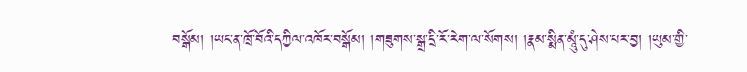བསྒོམ། །ཡང་ན་ཁྲོ་བོའི་དཀྱིལ་འཁོར་བསྒོམ། །གཟུགས་སྒྲ་དྲི་རོ་རེག་ལ་སོགས། །རྣམ་སྨིན་མཱུཾ་དུ་ཤེས་པར་བྱ། །ཡུམ་གྱི་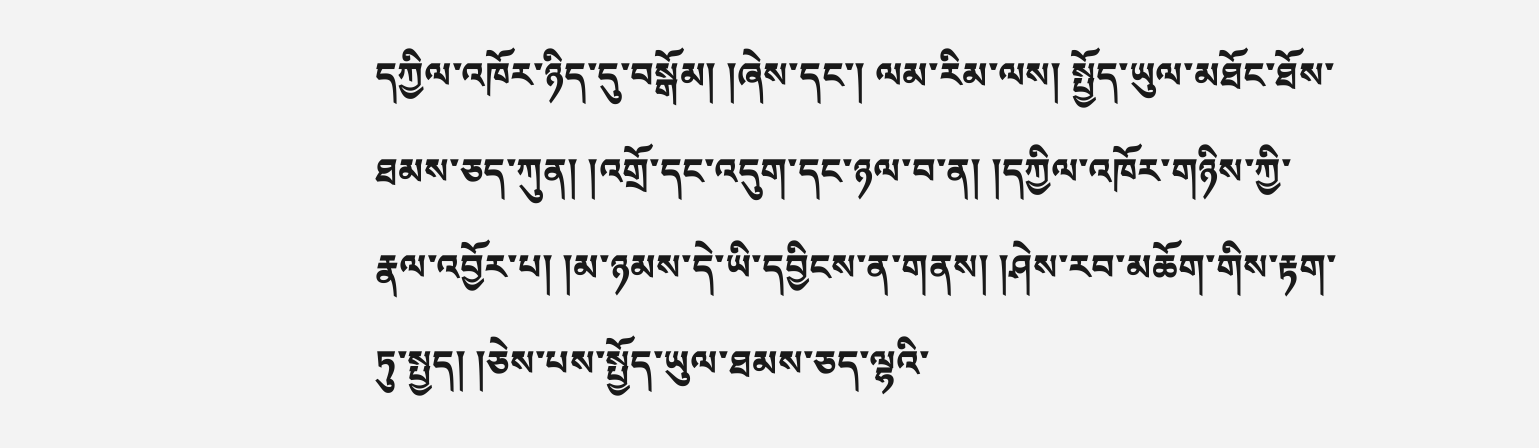དཀྱིལ་འཁོར་ཉིད་དུ་བསྒོམ། །ཞེས་དང་། ལམ་རིམ་ལས། སྤྱོད་ཡུལ་མཐོང་ཐོས་ཐམས་ཅད་ཀུན། །འགྲོ་དང་འདུག་དང་ཉལ་བ་ན། །དཀྱིལ་འཁོར་གཉིས་ཀྱི་རྣལ་འབྱོར་པ། །མ་ཉམས་དེ་ཡི་དབྱིངས་ན་གནས། །ཤེས་རབ་མཆོག་གིས་རྟག་ཏུ་སྤྱད། །ཅེས་པས་སྤྱོད་ཡུལ་ཐམས་ཅད་ལྷའི་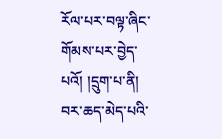རོལ་པར་བལྟ་ཞིང་གོམས་པར་བྱེད་པའོ། །དྲུག་པ་ནི། བར་ཆད་མེད་པའི་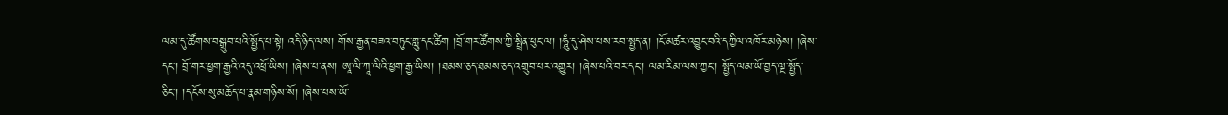ལམ་དུ་ཚོགས་བསྒྲུབ་པའི་སྤྱོད་པ་སྟེ། འདི་ཉིད་ལས། གོས་རྒྱན་བཟའ་བཏུང་གླུ་དང་ཚིག །བྲོ་གར་ཚོགས་ཀྱི་སྤྲིན་ཕུང་ལ། །ཧཱུཾ་དུ་ཤེས་པས་རབ་སྤྱད་ན། །ངོ་མཚར་འབྱུང་བའི་དཀྱིལ་འཁོར་མཉེས། །ཞེས་དང་། བྲོ་གར་ཕྱག་རྒྱའི་འདུ་འཕྲོ་ཡིས། །ཞེས་པ་ནས། ཨཱ་ལི་ཀཱ་ལིའི་ཕྱག་རྒྱ་ཡིས། །ཐམས་ཅད་ཐམས་ཅད་འགྲུབ་པར་འགྱུར། །ཞེས་པའི་བར་དང་། ལམ་རིམ་ལས་ཀྱང་། སྤྱོད་ལམ་ཡོ་བྱད་ལྔ་སྤྱོད་ཅིང་། །དངོས་སུ་མཆོད་པ་རྣམ་གཉིས་སོ། །ཞེས་པས་ཡོ་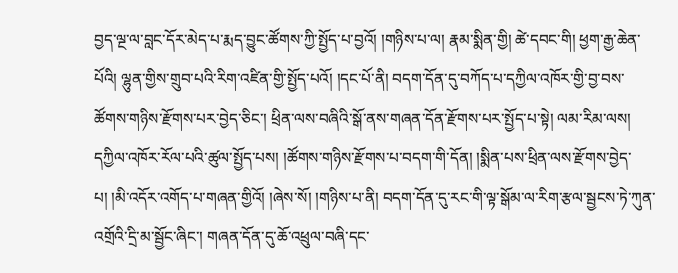བྱད་ལྔ་ལ་བླང་དོར་མེད་པ་རྨད་བྱུང་ཚོགས་ཀྱི་སྤྱོད་པ་བྱའོ། །གཉིས་པ་ལ། རྣམ་སྨིན་གྱི། ཚེ་དབང་གི། ཕྱག་རྒྱ་ཆེན་པོའི། ལྷུན་གྱིས་གྲུབ་པའི་རིག་འཛིན་གྱི་སྤྱོད་པའོ། །དང་པོ་ནི། བདག་དོན་དུ་བཀོད་པ་དཀྱིལ་འཁོར་གྱི་བྱ་བས་ཚོགས་གཉིས་རྫོགས་པར་བྱེད་ཅིང་། ཕྲིན་ལས་བཞིའི་སྒོ་ནས་གཞན་དོན་རྫོགས་པར་སྤྱོད་པ་སྟེ། ལམ་རིམ་ལས། དཀྱིལ་འཁོར་རོལ་པའི་ཚུལ་སྤྱོད་པས། །ཚོགས་གཉིས་རྫོགས་པ་བདག་གི་དོན། །སྨིན་པས་ཕྲིན་ལས་རྫོགས་བྱེད་པ། །མི་འདོར་འགོད་པ་གཞན་གྱིའོ། །ཞེས་སོ། །གཉིས་པ་ནི། བདག་དོན་དུ་རང་གི་ལྟ་སྒོམ་ལ་རིག་རྩལ་སྦྱངས་ཏེ་ཀུན་འགྲོའི་དྲི་མ་སྦྱོང་ཞིང་། གཞན་དོན་དུ་ཆོ་འཕྲུལ་བཞི་དང་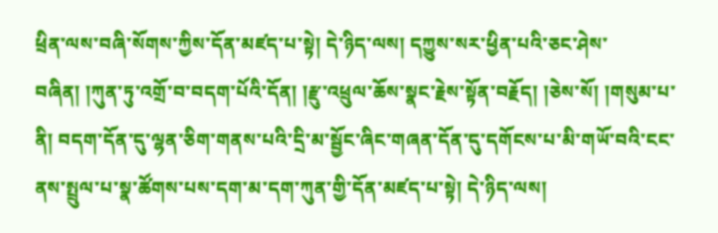ཕྲིན་ལས་བཞི་སོགས་ཀྱིས་དོན་མཛད་པ་སྟེ། དེ་ཉིད་ལས། དཀྱུས་སར་ཕྱིན་པའི་ཅང་ཤེས་བཞིན། །ཀུན་ཏུ་འགྲོ་བ་བདག་པོའི་དོན། །རྫུ་འཕྲུལ་ཆོས་སྣང་རྗེས་སྟོན་བརྗོད། །ཅེས་སོ། །གསུམ་པ་ནི། བདག་དོན་དུ་ལྷན་ཅིག་གནས་པའི་དྲི་མ་སྦྱོང་ཞིང་གཞན་དོན་དུ་དགོངས་པ་མི་གཡོ་བའི་ངང་ནས་སྤྲུལ་པ་སྣ་ཚོགས་པས་དག་མ་དག་ཀུན་གྱི་དོན་མཛད་པ་སྟེ། དེ་ཉིད་ལས།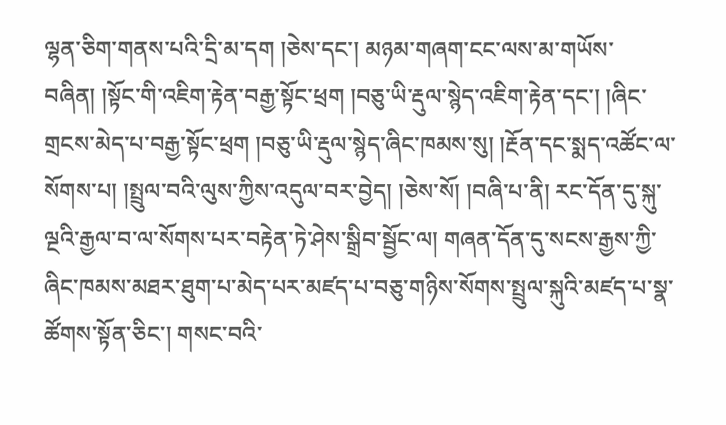ལྷན་ཅིག་གནས་པའི་དྲི་མ་དག །ཅེས་དང་། མཉམ་གཞག་ངང་ལས་མ་གཡོས་བཞིན། །སྟོང་གི་འཇིག་རྟེན་བརྒྱ་སྟོང་ཕྲག །བཅུ་ཡི་རྡུལ་སྙེད་འཇིག་རྟེན་དང་། །ཞིང་གྲངས་མེད་པ་བརྒྱ་སྟོང་ཕྲག །བཅུ་ཡི་རྡུལ་སྙེད་ཞིང་ཁམས་སུ། །རྔོན་དང་སྨད་འཚོང་ལ་སོགས་པ། །སྤྲུལ་བའི་ལུས་ཀྱིས་འདུལ་བར་བྱེད། །ཅེས་སོ། །བཞི་པ་ནི། རང་དོན་དུ་སྐུ་ལྔའི་རྒྱལ་བ་ལ་སོགས་པར་བརྟེན་ཏེ་ཤེས་སྒྲིབ་སྦྱོང་ལ། གཞན་དོན་དུ་སངས་རྒྱས་ཀྱི་ཞིང་ཁམས་མཐར་ཐུག་པ་མེད་པར་མཛད་པ་བཅུ་གཉིས་སོགས་སྤྲུལ་སྐུའི་མཛད་པ་སྣ་ཚོགས་སྟོན་ཅིང་། གསང་བའི་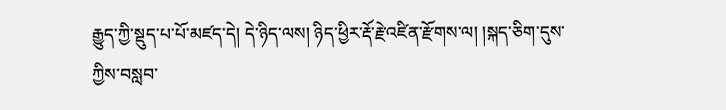རྒྱུད་ཀྱི་སྡུད་པ་པོ་མཛད་དེ། དེ་ཉིད་ལས། ཉིད་ཕྱིར་རྡོ་རྗེ་འཛིན་རྫོགས་ལ། །སྐད་ཅིག་དུས་ཀྱིས་བསླབ་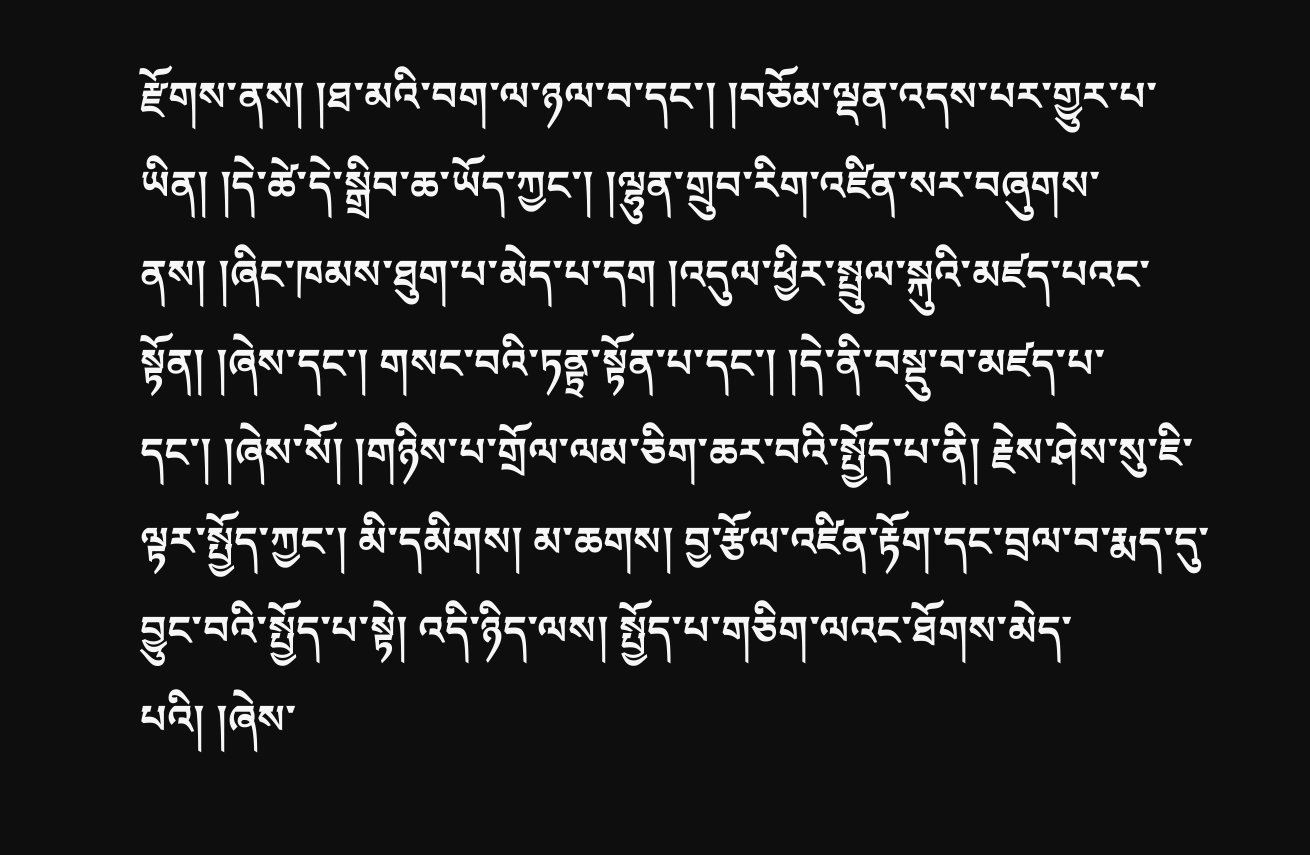རྫོགས་ནས། །ཐ་མའི་བག་ལ་ཉལ་བ་དང་། །བཅོམ་ལྡན་འདས་པར་གྱུར་པ་ཡིན། །དེ་ཚེ་དེ་སྒྲིབ་ཆ་ཡོད་ཀྱང་། །ལྷུན་གྲུབ་རིག་འཛིན་སར་བཞུགས་ནས། །ཞིང་ཁམས་ཐུག་པ་མེད་པ་དག །འདུལ་ཕྱིར་སྤྲུལ་སྐུའི་མཛད་པའང་སྟོན། །ཞེས་དང་། གསང་བའི་ཏནྟྲ་སྟོན་པ་དང་། །དེ་ནི་བསྡུ་བ་མཛད་པ་དང་། །ཞེས་སོ། །གཉིས་པ་གྲོལ་ལམ་ཅིག་ཆར་བའི་སྤྱོད་པ་ནི། རྗེས་ཤེས་སུ་ཇི་ལྟར་སྤྱོད་ཀྱང་། མི་དམིགས། མ་ཆགས། བྱ་རྩོལ་འཛིན་རྟོག་དང་བྲལ་བ་རྨད་དུ་བྱུང་བའི་སྤྱོད་པ་སྟེ། འདི་ཉིད་ལས། སྤྱོད་པ་གཅིག་ལའང་ཐོགས་མེད་པའི། །ཞེས་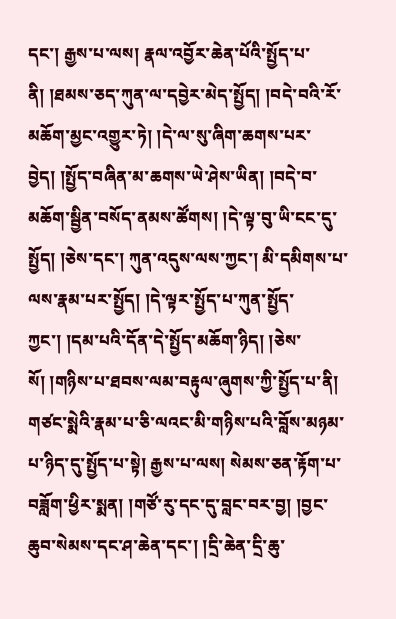དང་། རྒྱས་པ་ལས། རྣལ་འབྱོར་ཆེན་པོའི་སྤྱོད་པ་ནི། །ཐམས་ཅད་ཀུན་ལ་དབྱེར་མེད་སྤྱོད། །བདེ་བའི་རོ་མཆོག་མྱང་འགྱུར་ཏེ། །དེ་ལ་སུ་ཞིག་ཆགས་པར་བྱེད། །སྤྱོད་བཞིན་མ་ཆགས་ཡེ་ཤེས་ཡིན། །བདེ་བ་མཆོག་སྦྱིན་བསོད་ནམས་ཚོགས། །དེ་ལྟ་བུ་ཡི་ངང་དུ་སྤྱོད། །ཅེས་དང་། ཀུན་འདུས་ལས་ཀྱང་། མི་དམིགས་པ་ལས་རྣམ་པར་སྤྱོད། །དེ་ལྟར་སྤྱོད་པ་ཀུན་སྤྱོད་ཀྱང་། །དམ་པའི་དོན་དེ་སྤྱོད་མཆོག་ཉིད། །ཅེས་སོ། །གཉིས་པ་ཐབས་ལམ་བརྟུལ་ཞུགས་ཀྱི་སྤྱོད་པ་ནི། གཙང་སྨེའི་རྣམ་པ་ཅི་ལའང་མི་གཉིས་པའི་བློས་མཉམ་པ་ཉིད་དུ་སྤྱོད་པ་སྟེ། རྒྱས་པ་ལས། སེམས་ཅན་རྟོག་པ་བཟློག་ཕྱིར་སྨན། །གཙོ་རུ་དང་དུ་བླང་བར་བྱ། །བྱང་ཆུབ་སེམས་དང་ཤ་ཆེན་དང་། །དྲི་ཆེན་དྲི་ཆུ་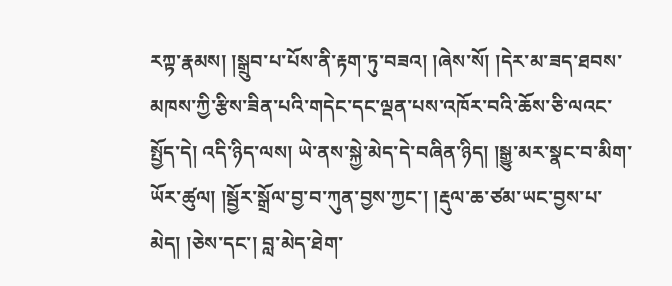རཀྟ་རྣམས། །སྒྲུབ་པ་པོས་ནི་རྟག་ཏུ་བཟའ། །ཞེས་སོ། །དེར་མ་ཟད་ཐབས་མཁས་ཀྱི་རྩིས་ཟིན་པའི་གདེང་དང་ལྡན་པས་འཁོར་བའི་ཆོས་ཅི་ལའང་སྤྱོད་དེ། འདི་ཉིད་ལས། ཡེ་ནས་སྐྱེ་མེད་དེ་བཞིན་ཉིད། །སྒྱུ་མར་སྣང་བ་མིག་ཡོར་ཚུལ། །སྦྱོར་སྒྲོལ་བྱ་བ་ཀུན་བྱས་ཀྱང་། །རྡུལ་ཆ་ཙམ་ཡང་བྱས་པ་མེད། །ཅེས་དང་། བླ་མེད་ཐེག་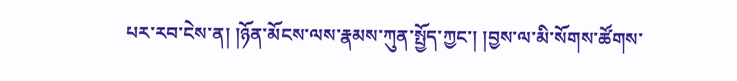པར་རབ་ངེས་ན། །ཉོན་མོངས་ལས་རྣམས་ཀུན་སྤྱོད་ཀྱང་། །བྱས་ལ་མི་སོགས་ཚོགས་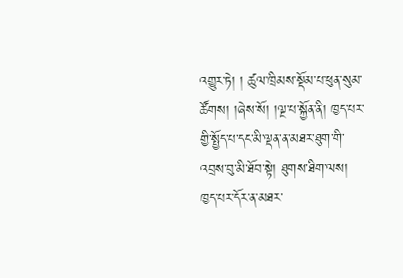འགྱུར་ཏེ། ། ཚུལ་ཁྲིམས་སྡོམ་པ་ཕུན་སུམ་ཚོགས། །ཞེས་སོ། །ལྔ་པ་སྐྱོན་ནི། ཁྱད་པར་གྱི་སྤྱོད་པ་དང་མི་ལྡན་ན་མཐར་ཐུག་གི་འབྲས་བུ་མི་ཐོབ་སྟེ། ཐུགས་ཐིག་ལས། ཁྱད་པར་དོར་ན་མཐར་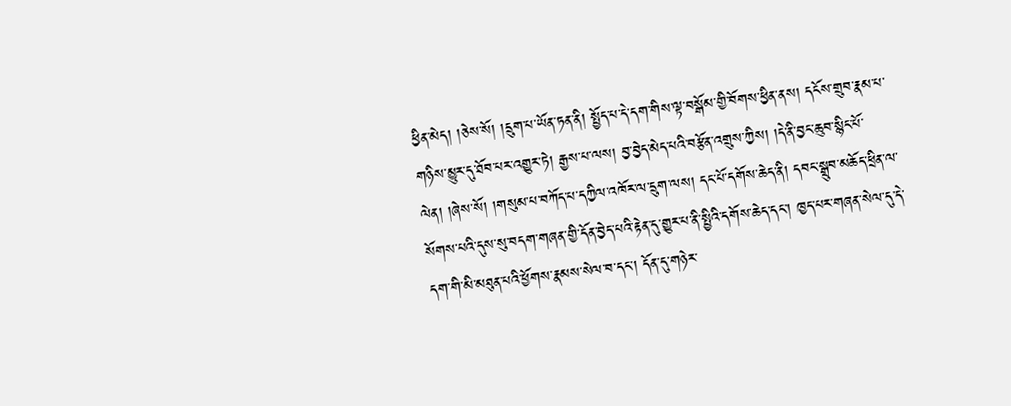ཕྱིན་མེད། །ཅེས་སོ། །དྲུག་པ་ཡོན་ཏན་ནི། སྤྱོད་པ་དེ་དག་གིས་ལྟ་བསྒོམ་གྱི་བོགས་ཕྱིན་ནས། དངོས་གྲུབ་རྣམ་པ་གཉིས་མྱུར་དུ་ཐོབ་པར་འགྱུར་ཏེ། རྒྱས་པ་ལས། བྱ་བྱེད་མེད་པའི་བརྩོན་འགྲུས་ཀྱིས། །དེ་ནི་བྱང་ཆུབ་སྙིང་པོ་ལེན། །ཞེས་སོ། །གསུམ་པ་བཀོད་པ་དཀྱིལ་འཁོར་ལ་དྲུག་ལས། དང་པོ་དགོས་ཆེད་ནི། དབང་སྒྲུབ་མཆོད་ཕྲིན་ལ་སོགས་པའི་དུས་སུ་བདག་གཞན་གྱི་དོན་བྱེད་པའི་རྟེན་དུ་གྱུར་པ་ནི་སྤྱིའི་དགོས་ཆེད་དང་། ཁྱད་པར་གཞན་སེལ་དུ་དེ་དག་གི་མི་མཐུན་པའི་ཕྱོགས་རྣམས་སེལ་བ་དང་། དོན་དུ་གཉེར་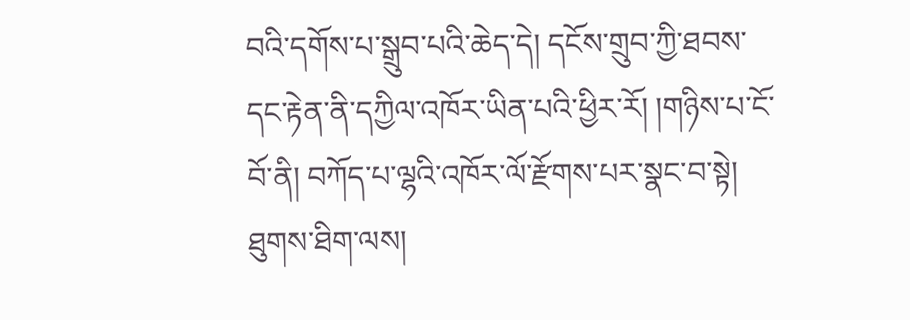བའི་དགོས་པ་སྒྲུབ་པའི་ཆེད་དེ། དངོས་གྲུབ་ཀྱི་ཐབས་དང་རྟེན་ནི་དཀྱིལ་འཁོར་ཡིན་པའི་ཕྱིར་རོ། །གཉིས་པ་ངོ་བོ་ནི། བཀོད་པ་ལྷའི་འཁོར་ལོ་རྫོགས་པར་སྣང་བ་སྟེ། ཐུགས་ཐིག་ལས།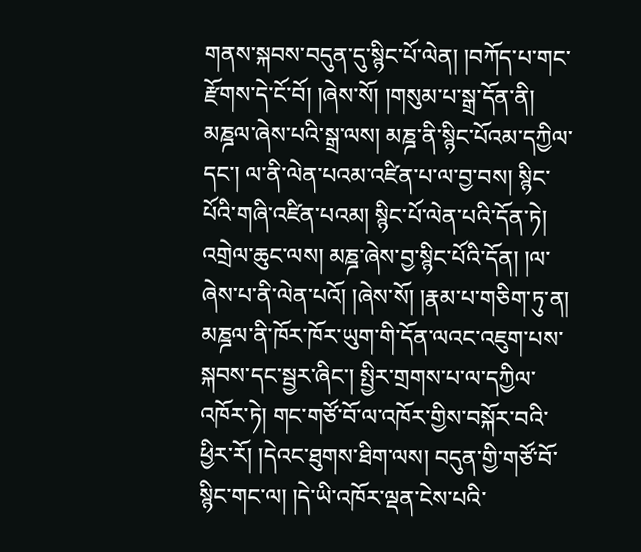གནས་སྐབས་བདུན་དུ་སྙིང་པོ་ལེན། །བཀོད་པ་གང་རྫོགས་དེ་ངོ་བོ། །ཞེས་སོ། །གསུམ་པ་སྒྲ་དོན་ནི། མཎྜལ་ཞེས་པའི་སྒྲ་ལས། མཎྜ་ནི་སྙིང་པོའམ་དཀྱིལ་དང་། ལ་ནི་ལེན་པའམ་འཛིན་པ་ལ་བྱ་བས། སྙིང་པོའི་གཞི་འཛིན་པའམ། སྙིང་པོ་ལེན་པའི་དོན་ཏེ། འགྲེལ་ཆུང་ལས། མཎྜ་ཞེས་བྱ་སྙིང་པོའི་དོན། །ལ་ཞེས་པ་ནི་ལེན་པའོ། །ཞེས་སོ། །རྣམ་པ་གཅིག་ཏུ་ན། མཎྜལ་ནི་ཁོར་ཁོར་ཡུག་གི་དོན་ལའང་འཇུག་པས་སྐབས་དང་སྦྱར་ཞིང་། སྤྱིར་གྲགས་པ་ལ་དཀྱིལ་འཁོར་ཏེ། གང་གཙོ་བོ་ལ་འཁོར་གྱིས་བསྐོར་བའི་ཕྱིར་རོ། །དེའང་ཐུགས་ཐིག་ལས། བདུན་གྱི་གཙོ་བོ་སྙིང་གང་ལ། །དེ་ཡི་འཁོར་ལྡན་ངེས་པའི་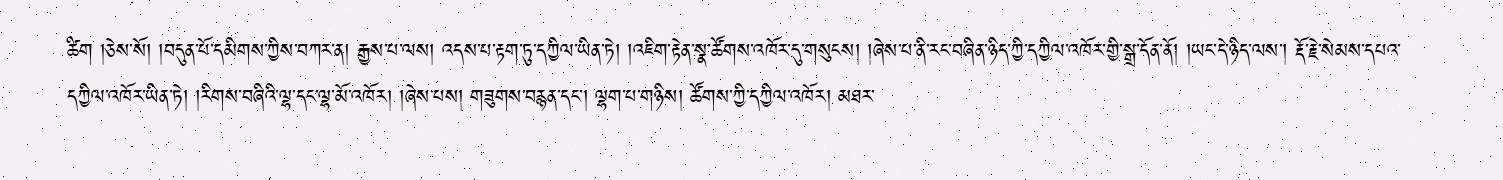ཚིག །ཅེས་སོ། །བདུན་པོ་དམིགས་ཀྱིས་བཀར་ན། རྒྱས་པ་ལས། འདས་པ་རྟག་ཏུ་དཀྱིལ་ཡིན་ཏེ། །འཇིག་རྟེན་སྣ་ཚོགས་འཁོར་དུ་གསུངས། །ཞེས་པ་ནི་རང་བཞིན་ཉིད་ཀྱི་དཀྱིལ་འཁོར་གྱི་སྒྲ་དོན་ནོ། །ཡང་དེ་ཉིད་ལས་། རྡོ་རྗེ་སེམས་དཔའ་དཀྱིལ་འཁོར་ཡིན་ཏེ། །རིགས་བཞིའི་ལྷ་དང་ལྷ་མོ་འཁོར། །ཞེས་པས། གཟུགས་བརྙན་དང་། ལྷག་པ་གཉིས། ཚོགས་ཀྱི་དཀྱིལ་འཁོར། མཐར་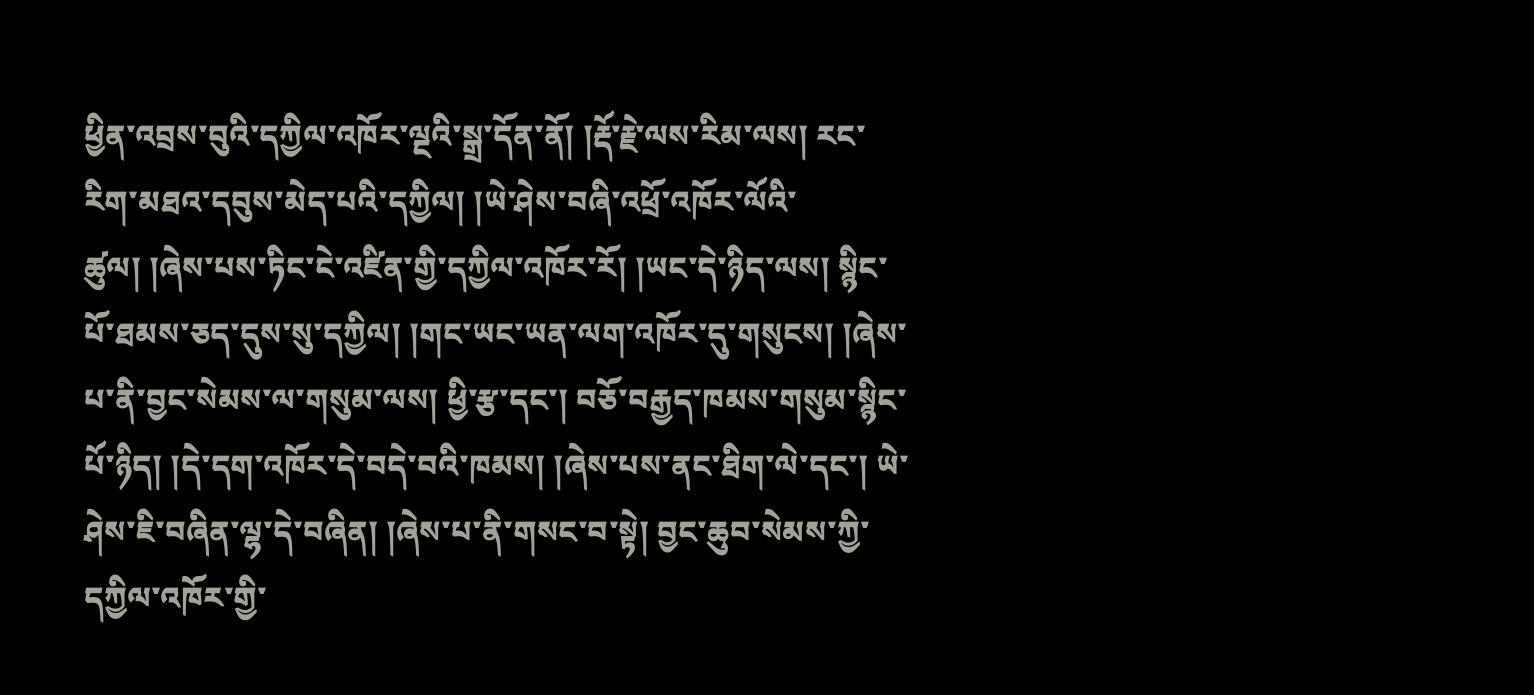ཕྱིན་འབྲས་བུའི་དཀྱིལ་འཁོར་ལྔའི་སྒྲ་དོན་ནོ། །རྡོ་རྗེ་ལས་རིམ་ལས། རང་རིག་མཐའ་དབུས་མེད་པའི་དཀྱིལ། །ཡེ་ཤེས་བཞི་འཕྲོ་འཁོར་ལོའི་ཚུལ། །ཞེས་པས་ཏིང་ངེ་འཛིན་གྱི་དཀྱིལ་འཁོར་རོ། །ཡང་དེ་ཉིད་ལས། སྙིང་པོ་ཐམས་ཅད་དུས་སུ་དཀྱིལ། །གང་ཡང་ཡན་ལག་འཁོར་དུ་གསུངས། །ཞེས་པ་ནི་བྱང་སེམས་ལ་གསུམ་ལས། ཕྱི་རྩ་དང་། བཅོ་བརྒྱད་ཁམས་གསུམ་སྙིང་པོ་ཉིད། །དེ་དག་འཁོར་དེ་བདེ་བའི་ཁམས། །ཞེས་པས་ནང་ཐིག་ལེ་དང་། ཡེ་ཤེས་ཇི་བཞིན་ལྷ་དེ་བཞིན། །ཞེས་པ་ནི་གསང་བ་སྟེ། བྱང་ཆུབ་སེམས་ཀྱི་དཀྱིལ་འཁོར་གྱི་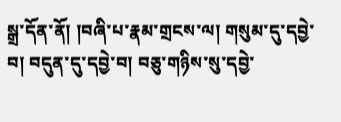སྒྲ་དོན་ནོ། །བཞི་པ་རྣམ་གྲངས་ལ། གསུམ་དུ་དབྱེ་བ། བདུན་དུ་དབྱེ་བ། བཅུ་གཉིས་སུ་དབྱེ་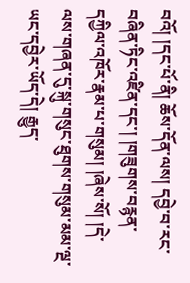བའོ། །དང་པོ་ནི། ཆོས་དོན་ལས། དབྱེ་བ་རང་བཞིན་ཏིང་འཛིན་དང་། །གཟུགས་བརྙན་དཀྱིལ་འཁོར་རྣམ་པ་གསུམ། །ཞེས་སོ། །དེ་ལས་གཞན་དུ་སྐུ་གསུང་ཐུགས་གསུམ་མམ་ལྔ་ཡང་དབྱེར་ཡོད་དེ། རྒྱུད་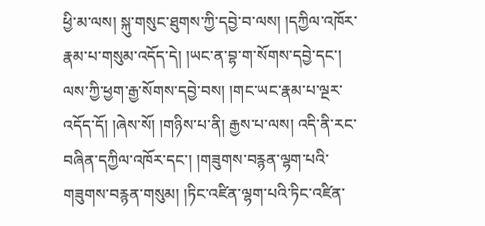ཕྱི་མ་ལས། སྐུ་གསུང་ཐུགས་ཀྱི་དབྱེ་བ་ལས། །དཀྱིལ་འཁོར་རྣམ་པ་གསུམ་འདོད་དེ། །ཡང་ན་བྷ་ག་སོགས་དབྱེ་དང་། ལས་ཀྱི་ཕྱག་རྒྱ་སོགས་དབྱེ་བས། །གང་ཡང་རྣམ་པ་ལྔར་འདོད་དོ། །ཞེས་སོ། །གཉིས་པ་ནི། རྒྱས་པ་ལས། འདི་ནི་རང་བཞིན་དཀྱིལ་འཁོར་དང་། །གཟུགས་བརྙན་ལྷག་པའི་གཟུགས་བརྙན་གསུམ། །ཏིང་འཛིན་ལྷག་པའི་ཏིང་འཛིན་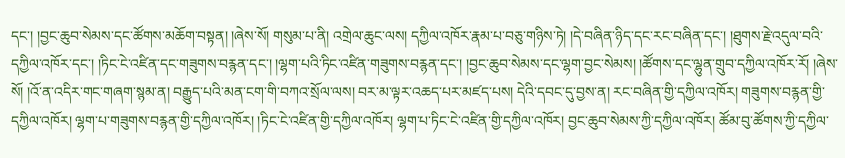དང་། །བྱང་ཆུབ་སེམས་དང་ཚོགས་མཆོག་བསྟན། །ཞེས་སོ། གསུམ་པ་ནི། འགྲེལ་ཆུང་ལས། དཀྱིལ་འཁོར་རྣམ་པ་བཅུ་གཉིས་ཏེ། །དེ་བཞིན་ཉིད་དང་རང་བཞིན་དང་། །ཐུགས་རྗེ་འདུལ་བའི་དཀྱིལ་འཁོར་དང་། །ཏིང་ངེ་འཛིན་དང་གཟུགས་བརྙན་དང་། །ལྷག་པའི་ཏིང་འཛིན་གཟུགས་བརྙན་དང་། །བྱང་ཆུབ་སེམས་དང་ལྷག་བྱང་སེམས། །ཚོགས་དང་ལྷུན་གྲུབ་དཀྱིལ་འཁོར་རོ། །ཞེས་སོ། །འོ་ན་འདིར་གང་གཞག་སྙམ་ན། བརྒྱུད་པའི་མན་ངག་གི་བཀའ་སྲོལ་ལས། བར་མ་ལྟར་འཆད་པར་མཛད་པས། དེའི་དབང་དུ་བྱས་ན། རང་བཞིན་གྱི་དཀྱིལ་འཁོར། གཟུགས་བརྙན་གྱི་དཀྱིལ་འཁོར། ལྷག་པ་གཟུགས་བརྙན་གྱི་དཀྱིལ་འཁོར། །ཏིང་ངེ་འཛིན་གྱི་དཀྱིལ་འཁོར། ལྷག་པ་ཏིང་ངེ་འཛིན་གྱི་དཀྱིལ་འཁོར། བྱང་ཆུབ་སེམས་ཀྱི་དཀྱིལ་འཁོར། ཚོམ་བུ་ཚོགས་ཀྱི་དཀྱིལ་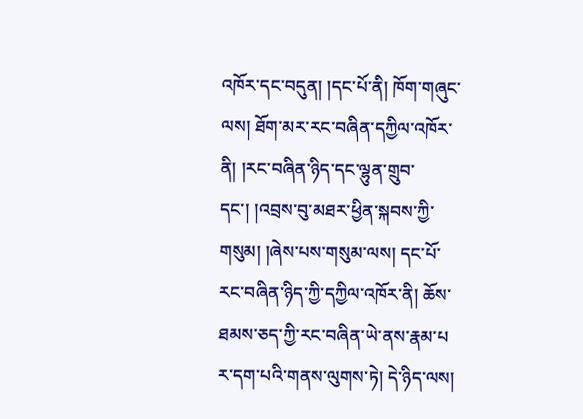འཁོར་དང་བདུན། །དང་པོ་ནི། ཁོག་གཞུང་ལས། ཐོག་མར་རང་བཞིན་དཀྱིལ་འཁོར་ནི། །རང་བཞིན་ཉིད་དང་ལྷུན་གྲུབ་དང་། །འབྲས་བུ་མཐར་ཕྱིན་སྐབས་ཀྱི་གསུམ། །ཞེས་པས་གསུམ་ལས། དང་པོ་རང་བཞིན་ཉིད་ཀྱི་དཀྱིལ་འཁོར་ནི། ཆོས་ཐམས་ཅད་ཀྱི་རང་བཞིན་ཡེ་ནས་རྣམ་པ ར་དག་པའི་གནས་ལུགས་ཏེ། དེ་ཉིད་ལས།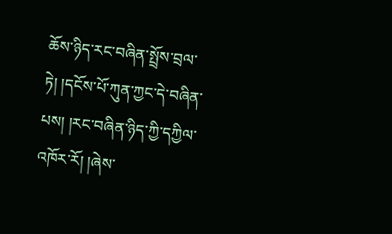ཆོས་ཉིད་རང་བཞིན་སྤྲོས་བྲལ་ཏེ། །དངོས་པོ་ཀུན་ཀྱང་དེ་བཞིན་པས། །རང་བཞིན་ཉིད་ཀྱི་དཀྱིལ་འཁོར་རོ། །ཞེས་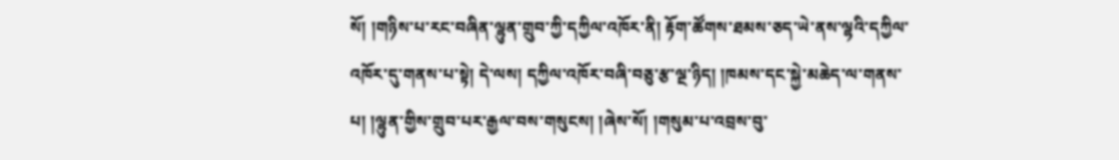སོ། །གཉིས་པ་རང་བཞིན་ལྷུན་གྲུབ་ཀྱི་དཀྱིལ་འཁོར་ནི། རྟོག་ཚོགས་ཐམས་ཅད་ཡེ་ནས་ལྷའི་དཀྱིལ་འཁོར་དུ་གནས་པ་སྟེ། དེ་ལས། དཀྱིལ་འཁོར་བཞི་བཅུ་རྩ་ལྔ་ཉིད། །ཁམས་དང་སྐྱེ་མཆེད་ལ་གནས་པ། །ལྷུན་གྱིས་གྲུབ་པར་རྒྱལ་བས་གསུངས། །ཞེས་སོ། །གསུམ་པ་འབྲས་བུ་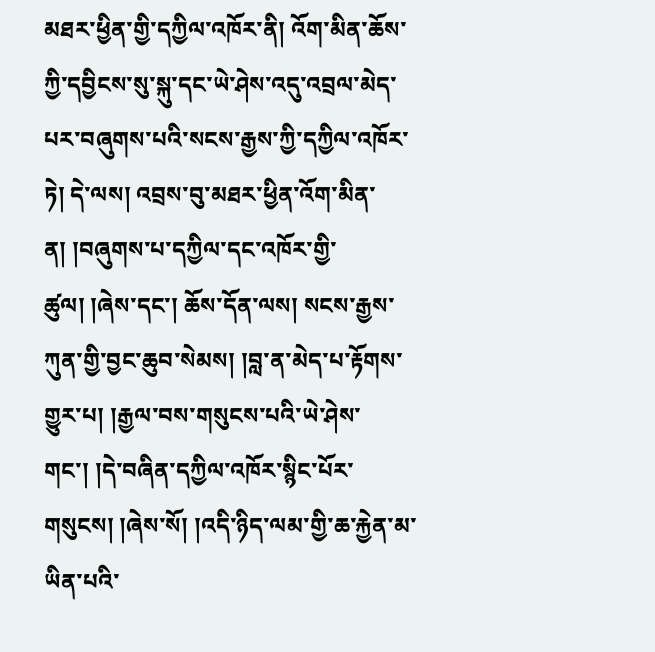མཐར་ཕྱིན་གྱི་དཀྱིལ་འཁོར་ནི། འོག་མིན་ཆོས་ཀྱི་དབྱིངས་སུ་སྐུ་དང་ཡེ་ཤེས་འདུ་འབྲལ་མེད་པར་བཞུགས་པའི་སངས་རྒྱས་ཀྱི་དཀྱིལ་འཁོར་ཏེ། དེ་ལས། འབྲས་བུ་མཐར་ཕྱིན་འོག་མིན་ན། །བཞུགས་པ་དཀྱིལ་དང་འཁོར་གྱི་ཚུལ། །ཞེས་དང་། ཆོས་དོན་ལས། སངས་རྒྱས་ཀུན་གྱི་བྱང་ཆུབ་སེམས། །བླ་ན་མེད་པ་རྟོགས་གྱུར་པ། །རྒྱལ་བས་གསུངས་པའི་ཡེ་ཤེས་གང་། །དེ་བཞིན་དཀྱིལ་འཁོར་སྙིང་པོར་གསུངས། །ཞེས་སོ། །འདི་ཉིད་ལམ་གྱི་ཆ་རྐྱེན་མ་ཡིན་པའི་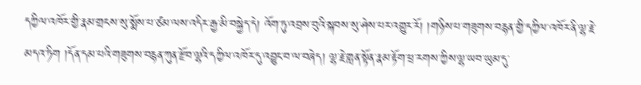དཀྱིལ་འཁོར་གྱི་རྣམ་གྲངས་སུ་སྨོས་པ་ཙམ་ལས་འདིར་རྒྱ་མི་བསྐྱེད་དེ། འོག་ཏུ་འབྲས་བུའི་སྐབས་སུ་ཤེས་པར་འགྱུར་རོ། །གཉིས་པ་གཟུགས་བརྙན་གྱི་དཀྱིལ་འཁོར་ནི་ལྷ་རྗེ་མདའ་ཏིག །དོན་དམ་པའི་གཟུགས་བརྙན་ཀུན་རྫོབ་ལྷའི་དཀྱིལ་འཁོར་དུ་འབྱུང་བ་ལ་བཞེད། ལྷ་རྗེ་གླན་སྟོན་རྣམ་རྟོག་ཕྲ་རགས་ཀྱིས་ལྷ་ཡབ་ཡུམ་དུ་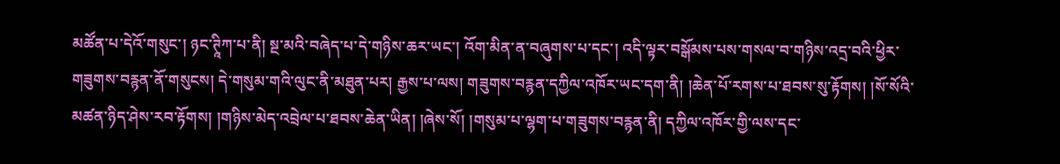མཚོན་པ་དེའོ་གསུང་། ཉང་ཊཱིཀ་པ་ནི། སྔ་མའི་བཞེད་པ་དེ་གཉིས་ཆར་ཡང་། འོག་མིན་ན་བཞུགས་པ་དང་། འདི་ལྟར་བསྒོམས་པས་གསལ་བ་གཉིས་འདྲ་བའི་ཕྱིར་གཟུགས་བརྙན་ནོ་གསུངས། དེ་གསུམ་གའི་ལུང་ནི་མཐུན་པར། རྒྱས་པ་ལས། གཟུགས་བརྙན་དཀྱིལ་འཁོར་ཡང་དག་ནི། །ཆེན་པོ་རགས་པ་ཐབས་སུ་རྟོགས། །སོ་སོའི་མཚན་ཉིད་ཤེས་རབ་རྟོགས། །གཉིས་མེད་འབྲེལ་པ་ཐབས་ཆེན་ཡིན། །ཞེས་སོ། །གསུམ་པ་ལྷག་པ་གཟུགས་བརྙན་ནི། དཀྱིལ་འཁོར་གྱི་ལས་དང་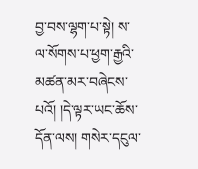བྱ་བས་ལྷག་པ་སྟེ། ས་ལ་སོགས་པ་ཕྱག་རྒྱའི་མཚན་མར་བཞེངས་པའོ། །དེ་ལྟར་ཡང་ཆོས་དོན་ལས། གསེར་དངུལ་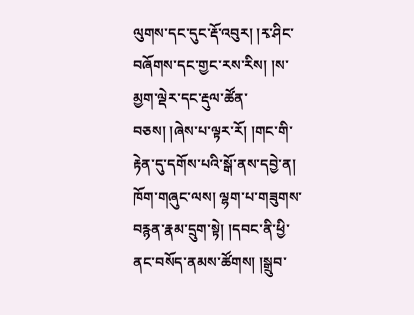ལུགས་དང་དུང་རྡོ་འབུར། །རྭ་ཤིང་བཞོགས་དང་གྱང་རས་རིས། །ས་མྱག་ལྡེར་དང་རྡུལ་ཚོན་བཅས། །ཞེས་པ་ལྟར་རོ། །གང་གི་རྟེན་དུ་དགོས་པའི་སྒོ་ནས་དབྱེ་ན། ཁོག་གཞུང་ལས། ལྷག་པ་གཟུགས་བརྙན་རྣམ་དྲུག་སྟེ། །དབང་ནི་ཕྱི་ནང་བསོད་ནམས་ཚོགས། །སྒྲུབ་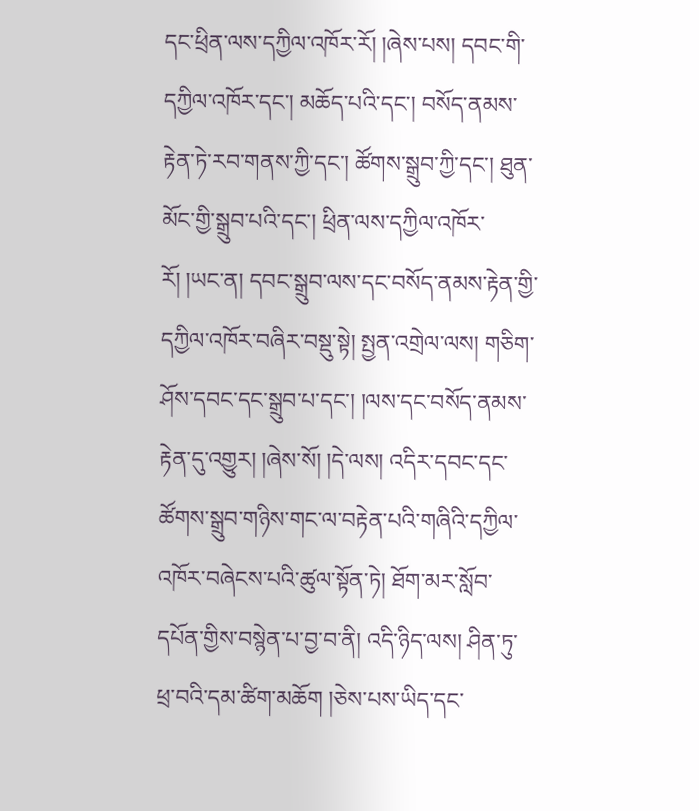དང་ཕྲིན་ལས་དཀྱིལ་འཁོར་རོ། །ཞེས་པས། དབང་གི་དཀྱིལ་འཁོར་དང་། མཆོད་པའི་དང་། བསོད་ནམས་རྟེན་ཏེ་རབ་གནས་ཀྱི་དང་། ཚོགས་སྒྲུབ་ཀྱི་དང་། ཐུན་མོང་གྱི་སྒྲུབ་པའི་དང་། ཕྲིན་ལས་དཀྱིལ་འཁོར་རོ། །ཡང་ན། དབང་སྒྲུབ་ལས་དང་བསོད་ནམས་རྟེན་གྱི་དཀྱིལ་འཁོར་བཞིར་བསྡུ་སྟེ། སྤྱན་འགྲེལ་ལས། གཅིག་ཤོས་དབང་དང་སྒྲུབ་པ་དང་། །ལས་དང་བསོད་ནམས་རྟེན་དུ་འགྱུར། །ཞེས་སོ། །དེ་ལས། འདིར་དབང་དང་ཚོགས་སྒྲུབ་གཉིས་གང་ལ་བརྟེན་པའི་གཞིའི་དཀྱིལ་འཁོར་བཞེངས་པའི་ཚུལ་སྟོན་ཏེ། ཐོག་མར་སློབ་དཔོན་གྱིས་བསྙེན་པ་བྱ་བ་ནི། འདི་ཉིད་ལས། ཤིན་ཏུ་ཕྲ་བའི་དམ་ཚིག་མཆོག །ཅེས་པས་ཡིད་དང་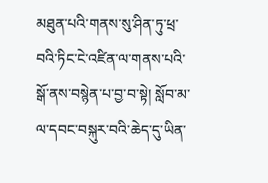མཐུན་པའི་གནས་སུ་ཤིན་ཏུ་ཕྲ་བའི་ཏིང་ངེ་འཛིན་ལ་གནས་པའི་སྒོ་ནས་བསྙེན་པ་བྱ་བ་སྟེ། སློབ་མ་ལ་དབང་བསྐུར་བའི་ཆེད་དུ་ཡིན་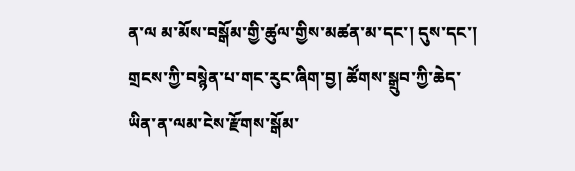ན་ལ མ་མོས་བསྒོམ་གྱི་ཚུལ་གྱིས་མཚན་མ་དང་། དུས་དང་། གྲངས་ཀྱི་བསྙེན་པ་གང་རུང་ཞིག་བྱ། ཚོགས་སྒྲུབ་ཀྱི་ཆེད་ཡིན་ན་ལམ་ངེས་རྫོགས་སྒོམ་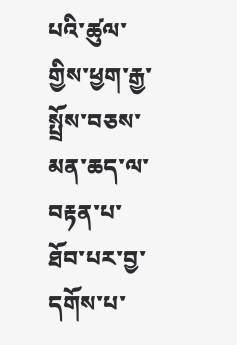པའི་ཚུལ་གྱིས་ཕྱག་རྒྱ་སྤྲོས་བཅས་མན་ཆད་ལ་བརྟན་པ་ཐོབ་པར་བྱ་དགོས་པ་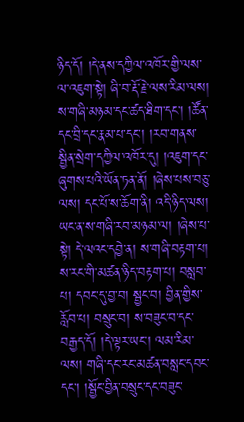ཉིད་དོ། །དེ་ནས་དཀྱིལ་འཁོར་གྱི་ལས་ལ་འཇུག་སྟེ། ཞི་བ་རྡོ་རྗེ་ལས་རིམ་ལས། ས་གཞི་མཉམ་དང་ཚད་ཐིག་དང་། །ཚོན་དང་བྲི་དང་རྣམ་པ་དང་། །རབ་གནས་སྦྱིན་སྲེག་དཀྱིལ་འཁོར་དུ། །འཇུག་དང་ཞུགས་པའི་ཡོན་ཏན་ནོ། །ཞེས་པས་བཅུ་ལས། དང་པོ་ས་ཆོག་ནི། འདི་ཉིད་ལས། ཡང་ན་ས་གཞི་རབ་མཉམ་ལ། །ཞེས་པ་སྟེ། དེ་ལའང་དབྱེ་ན། ས་གཞི་བརྟག་པ། ས་རང་གི་མཚན་ཉིད་བརྟག་པ། བསླབ་པ། དབང་དུ་བྱ་བ། སྦྱང་བ། བྱིན་གྱིས་རློབ་པ། བསྲུང་བ། ས་བཟུང་བ་དང་བརྒྱད་དོ། །དེ་ལྟར་ཡང་། ལམ་རིམ་ལས། གཞི་དང་རང་མཚན་བསླང་དབང་དང་། །སྦྱོང་བྱིན་བསྲུང་དང་བཟུང་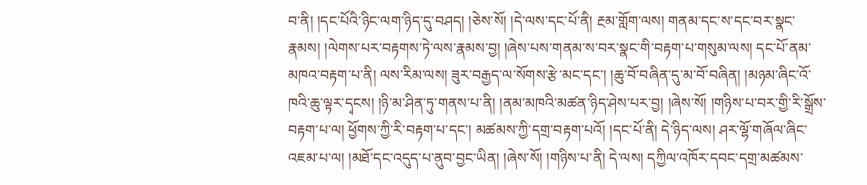བ་ནི། །དང་པོའི་ཉིང་ལག་ཉིད་དུ་བཤད། །ཅེས་སོ། །དེ་ལས་དང་པོ་ནི། རྔམ་གློག་ལས། གནམ་དང་ས་དང་བར་སྣང་རྣམས། །ལེགས་པར་བརྟགས་ཏེ་ལས་རྣམས་བྱ། །ཞེས་པས་གནམ་ས་བར་སྣང་གི་བརྟག་པ་གསུམ་ལས། དང་པོ་ནམ་མཁའ་བརྟག་པ་ནི། ལས་རིམ་ལས། ཟུར་བརྒྱད་ལ་སོགས་རྩེ་མང་དང་། །ཆུ་བོ་བཞིན་དུ་མ་བོ་བཞིན། །མཉམ་ཞིང་འོ་ཁའི་ཆུ་ལྟར་དྭངས། །ཉི་མ་ཤིན་ཏུ་གནས་པ་ནི། །ནམ་མཁའི་མཚན་ཉིད་ཤེས་པར་བྱ། །ཞེས་སོ། །གཉིས་པ་བར་གྱི་རི་སྒྲོས་བརྟག་པ་ལ། ཕྱོགས་ཀྱི་རི་བརྟག་པ་དང་། མཚམས་ཀྱི་དགྲ་བརྟག་པའོ། །དང་པོ་ནི། དེ་ཉིད་ལས། ཤར་ལྷོ་གཞོལ་ཞིང་འཇམ་པ་ལ། །མཐོ་དང་འདུད་པ་ནུབ་བྱང་ཡིན། །ཞེས་སོ། །གཉིས་པ་ནི། དེ་ལས། དཀྱིལ་འཁོར་དབང་དགྲ་མཚམས་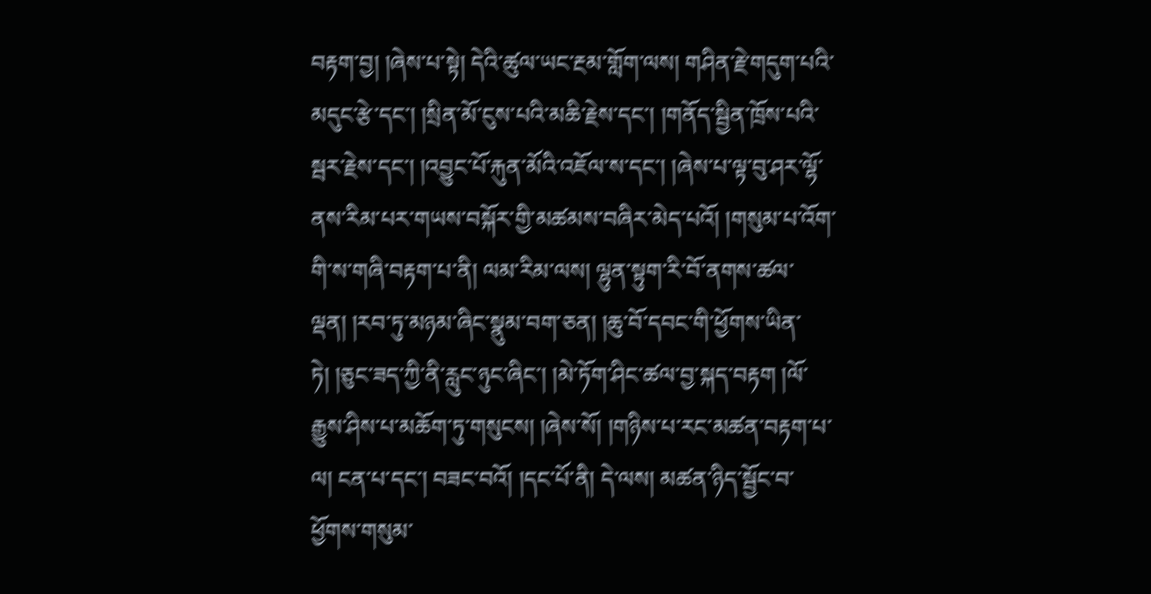བརྟག་བྱ། །ཞེས་པ་སྟེ། དེའི་ཚུལ་ཡང་རྔམ་གློག་ལས། གཤིན་རྗེ་གདུག་པའི་མདུང་རྩེ་དང་། །སྲིན་མོ་ངུས་པའི་མཆི་རྗེས་དང་། །གནོད་སྦྱིན་ཁྲོས་པའི་སྦར་རྗེས་དང་། །འབྱུང་པོ་རྐུན་མོའི་འཇོལ་ས་དང་། །ཞེས་པ་ལྟ་བུ་ཤར་ལྷོ་ནས་རིམ་པར་གཡས་བསྐོར་གྱི་མཚམས་བཞིར་མེད་པའོ། །གསུམ་པ་འོག་གི་ས་གཞི་བརྟག་པ་ནི། ལམ་རིམ་ལས། ལྷུན་སྟུག་རི་བོ་ནགས་ཚལ་ལྡན། །རབ་ཏུ་མཉམ་ཞིང་སྣུམ་བག་ཅན། །ཆུ་བོ་དབང་གི་ཕྱོགས་ཡིན་ཏེ། །ཅུང་ཟད་ཀྱི་ནི་རླུང་ཉུང་ཞིང་། །མེ་ཏོག་ཤིང་ཚལ་བྱ་སྐད་བརྟག །ལོ་རྒྱུས་ཤིས་པ་མཆོག་ཏུ་གསུངས། །ཞེས་སོ། །གཉིས་པ་རང་མཚན་བརྟག་པ་ལ། ངན་པ་དང་། བཟང་བའོ། །དང་པོ་ནི། དེ་ལས། མཚན་ཉིད་སྦྱོང་བ་ཕྱོགས་གསུམ་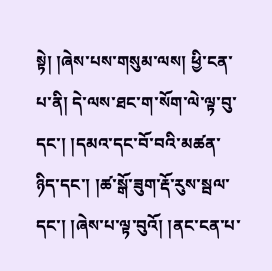སྟེ། །ཞེས་པས་གསུམ་ལས། ཕྱི་ངན་པ་ནི། དེ་ལས་ཐང་ག་སོག་ལེ་ལྟ་བུ་དང་། །དམའ་དང་བོ་བའི་མཚན་ཉིད་དང་། །ཚ་སྒོ་ཟུག་རྡོ་རུས་སྦལ་དང་། །ཞེས་པ་ལྟ་བུའོ། །ནང་ངན་པ་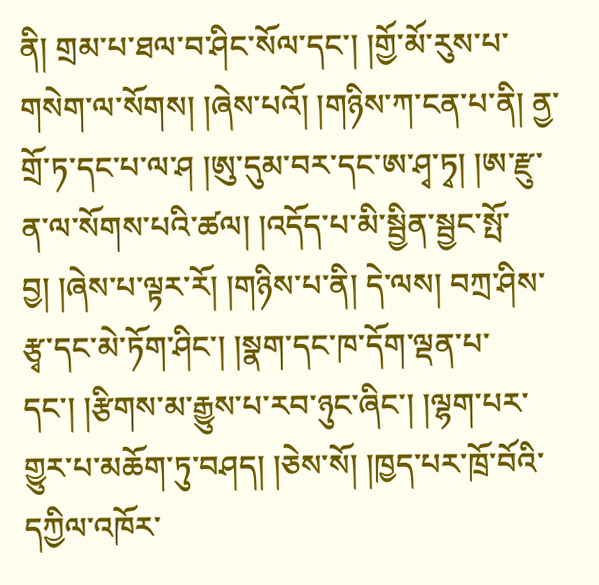ནི། གྲམ་པ་ཐལ་བ་ཤིང་སོལ་དང་། །གྱོ་མོ་རུས་པ་གསེག་ལ་སོགས། །ཞེས་པའོ། །གཉིས་ཀ་ངན་པ་ནི། ནྱ་གྲོ་ཏ་དང་པ་ལ་ཤ །ཨུ་དུམ་བར་དང་ཨ་ཤྭ་ཏྭ། །ཨ་རྫུ་ན་ལ་སོགས་པའི་ཚལ། །འདོད་པ་མི་སྦྱིན་སྦྱང་སྤོ་བྱ། །ཞེས་པ་ལྟར་རོ། །གཉིས་པ་ནི། དེ་ལས། བཀྲ་ཤིས་རྩྭ་དང་མེ་ཏོག་ཤིང་། །སྣག་དང་ཁ་དོག་ལྡན་པ་དང་། །རྩིགས་མ་རྒྱུས་པ་རབ་ཉུང་ཞིང་། །ལྷག་པར་གྱུར་པ་མཆོག་ཏུ་བཤད། །ཅེས་སོ། །ཁྱད་པར་ཁྲོ་བོའི་དཀྱིལ་འཁོར་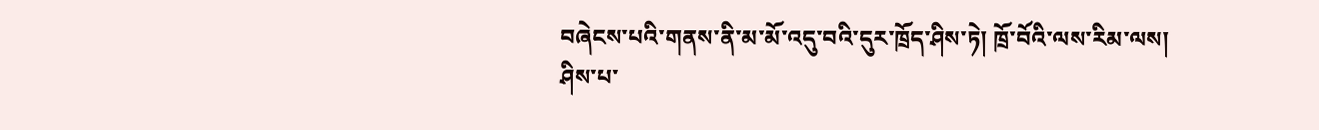བཞེངས་པའི་གནས་ནི་མ་མོ་འདུ་བའི་དུར་ཁྲོད་ཤིས་ཏེ། ཁྲོ་བོའི་ལས་རིམ་ལས། ཤིས་པ་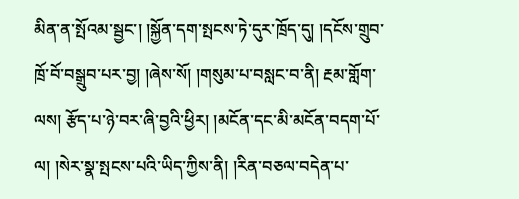མིན་ན་སྤོའམ་སྦྱང་། །སྐྱོན་དག་སྤངས་ཏེ་དུར་ཁྲོད་དུ། །དངོས་གྲུབ་ཁྲོ་བོ་བསྒྲུབ་པར་བྱ། །ཞེས་སོ། །གསུམ་པ་བསླང་བ་ནི། རྔམ་གློག་ལས། རྩོད་པ་ཉེ་བར་ཞི་བྱའི་ཕྱིར། །མངོན་དང་མི་མངོན་བདག་པོ་ལ། །སེར་སྣ་སྤངས་པའི་ཡིད་ཀྱིས་ནི། །རིན་བཅལ་བདེན་པ་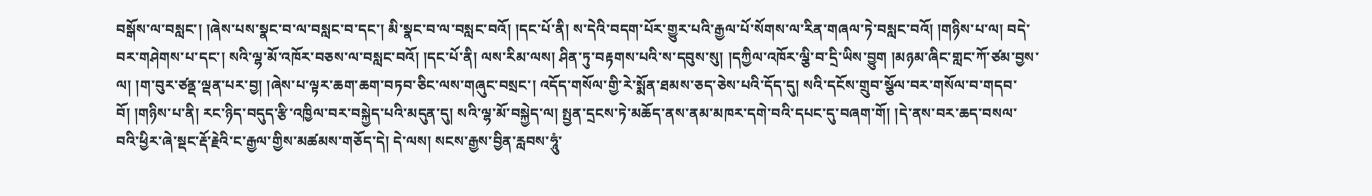བསྒོས་ལ་བསླང་། །ཞེས་པས་སྣང་བ་ལ་བསླང་བ་དང་། མི་སྣང་བ་ལ་བསླང་བའོ། །དང་པོ་ནི། ས་དེའི་བདག་པོར་གྱུར་པའི་རྒྱལ་པོ་སོགས་ལ་རིན་གཞལ་ཏེ་བསླང་བའོ། །གཉིས་པ་ལ། བདེ་བར་གཤེགས་པ་དང་། སའི་ལྷ་མོ་འཁོར་བཅས་ལ་བསླང་བའོ། །དང་པོ་ནི། ལས་རིམ་ལས། ཤིན་ཏུ་བརྟགས་པའི་ས་དབུས་སུ། །དཀྱིལ་འཁོར་ལྕི་བ་དྲི་ཡིས་བྱུག །མཉམ་ཞིང་གླང་ཀོ་ཙམ་བྱས་ལ། །ག་བུར་ཙནྡ་ལྡན་པར་བྱ། །ཞེས་པ་ལྟར་ཆག་ཆག་བཏབ་ཅིང་ལས་གཞུང་བསྲང་། འདོད་གསོལ་གྱི་རེ་སྨོན་ཐམས་ཅད་ཅེས་པའི་དོད་དུ། སའི་དངོས་གྲུབ་སྩོལ་བར་གསོལ་བ་གདབ་བོ། །གཉིས་པ་ནི། རང་ཉིད་བདུད་རྩི་འཁྱིལ་བར་བསྐྱེད་པའི་མདུན་དུ། སའི་ལྷ་མོ་བསྐྱེད་ལ། སྤྱན་དྲངས་ཏེ་མཆོད་ནས་ནམ་མཁར་དགེ་བའི་དཔང་དུ་བཞག་གོ། །དེ་ནས་བར་ཆད་བསལ་བའི་ཕྱིར་ཞེ་སྡང་རྡོ་རྗེའི་ང་རྒྱལ་གྱིས་མཚམས་གཅོད་དེ། དེ་ལས། སངས་རྒྱས་བྱིན་རླབས་ཧཱུཾ་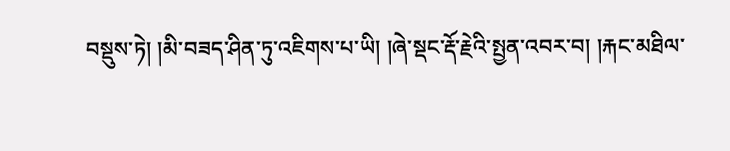བསྡུས་ཏེ། །མི་བཟད་ཤིན་ཏུ་འཇིགས་པ་ཡི། །ཞེ་སྡང་རྡོ་རྗེའི་སྤྱན་འབར་བ། །རྐང་མཐིལ་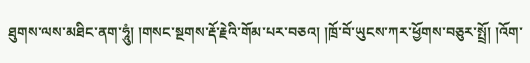ཐུགས་ལས་མཐིང་ནག་ཧཱུཾ། །གསང་སྔགས་རྡོ་རྗེའི་གོམ་པར་བཅའ། །ཁྲོ་བོ་ཡུངས་ཀར་ཕྱོགས་བཅུར་སྤྲོ། །འོག་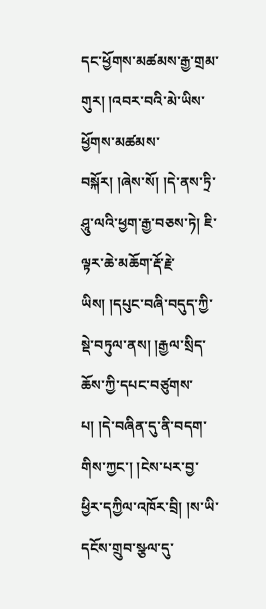དང་ཕྱོགས་མཚམས་རྒྱ་གྲམ་གུར། །འབར་བའི་མེ་ཡིས་ཕྱོགས་མཚམས་བསྐོར། །ཞེས་སོ། །དེ་ནས་ཏྲི་ཤཱུ་ལའི་ཕྱག་རྒྱ་བཅས་ཏེ། ཇི་ལྟར་ཆེ་མཆོག་རྡོ་རྗེ་ཡིས། །དཔུང་བཞི་བདུད་ཀྱི་སྡེ་བཏུལ་ནས། །རྒྱལ་སྲིད་ཆོས་ཀྱི་དཔང་བཙུགས་པ། །དེ་བཞིན་དུ་ནི་བདག་གིས་ཀྱང་། །ངེས་པར་བྱ་ཕྱིར་དཀྱིལ་འཁོར་བྲི། །ས་ཡི་དངོས་གྲུབ་སྩལ་དུ་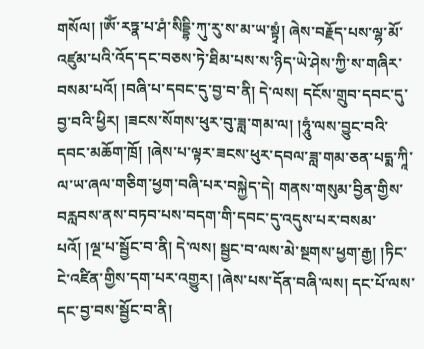གསོལ། །ༀ་རཏྣ་པ་ཤཾ་སིདྡྷི་ཀུ་རུ་ས་མ་ཡ་སྟྭཾ། ཞེས་བརྗོད་པས་ལྷ་མོ་འཛུམ་པའི་འོད་དང་བཅས་ཏེ་ཐིམ་པས་ས་ཉིད་ཡེ་ཤེས་ཀྱི་ས་གཞིར་བསམ་པའོ། །བཞི་པ་དབང་དུ་བྱ་བ་ནི། དེ་ལས། དངོས་གྲུབ་དབང་དུ་བྱ་བའི་ཕྱིར། །ཟངས་སོགས་ཕུར་བུ་ཟླ་གམ་ལ། །ཧཱུཾ་ལས་བྱུང་བའི་དབང་མཆོག་ཁྲོ། །ཞེས་པ་ལྟར་ཟངས་ཕུར་དབལ་ཟླ་གམ་ཅན་པདྨ་ཀཱི་ལ་ཡ་ཞལ་གཅིག་ཕྱག་བཞི་པར་བསྐྱེད་དེ། གནས་གསུམ་བྱིན་གྱིས་བརླབས་ནས་བཏབ་པས་བདག་གི་དབང་དུ་འདུས་པར་བསམ་པའོ། །ལྔ་པ་སྦྱོང་བ་ནི། དེ་ལས། སྦྱང་བ་ལས་མེ་སྔགས་ཕྱག་རྒྱ། །ཏིང་ངེ་འཛིན་གྱིས་དག་པར་འགྱུར། །ཞེས་པས་དོན་བཞི་ལས། དང་པོ་ལས་དང་བྱ་བས་སྦྱོང་བ་ནི།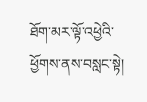ཐོག་མར་ལྟོ་འཕྱེའི་ཕྱོགས་ནས་བསླང་སྟེ།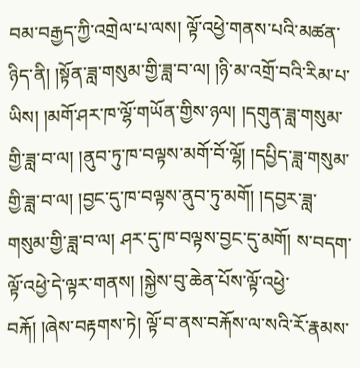བམ་བརྒྱད་ཀྱི་འགྲེལ་པ་ལས། ལྟོ་འཕྱེ་གནས་པའི་མཚན་ཉིད་ནི། །སྟོན་ཟླ་གསུམ་གྱི་ཟླ་བ་ལ། །ཉི་མ་འགྲོ་བའི་རིམ་པ་ཡིས། །མགོ་ཤར་ཁ་ལྷོ་གཡོན་གྱིས་ཉལ། །དགུན་ཟླ་གསུམ་གྱི་ཟླ་བ་ལ། །ནུབ་ཏུ་ཁ་བལྟས་མགོ་བོ་ལྷོ། །དཔྱིད་ཟླ་གསུམ་གྱི་ཟླ་བ་ལ། །བྱང་དུ་ཁ་བལྟས་ནུབ་ཏུ་མགོ། །དབྱར་ཟླ་གསུམ་གྱི་ཟླ་བ་ལ། ཤར་དུ་ཁ་བལྟས་བྱང་དུ་མགོ། ས་བདག་ལྟོ་འཕྱེ་དེ་ལྟར་གནས། །སྐྱེས་བུ་ཆེན་པོས་ལྟོ་འཕྱེ་བརྐོ། །ཞེས་བརྟགས་ཏེ། ལྟོ་བ་ནས་བརྐོས་ལ་སའི་རོ་རྣམས་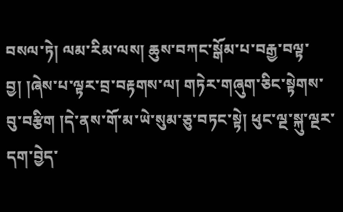བསལ་ཏེ། ལམ་རིམ་ལས། ཆུས་བཀང་སྒོམ་པ་བརྒྱ་བལྟ་བྱ། །ཞེས་པ་ལྟར་བྲ་བརྟགས་ལ། གཏེར་གཞུག་ཅིང་སྟེགས་བུ་བརྩིག །དེ་ནས་གོ་མ་ཡེ་སུམ་ཅུ་བཏང་སྟེ། ཕུང་ལྔ་སྐུ་ལྔར་དག་བྱེད་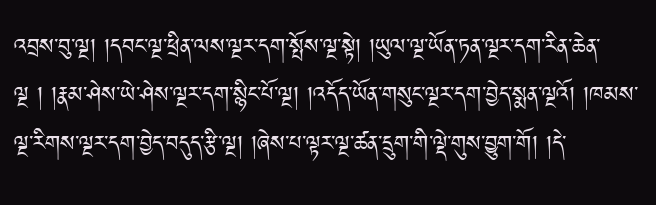འབྲས་བུ་ལྔ། །དབང་ལྔ་ཕྲིན་ལས་ལྔར་དག་སྤོས་ལྔ་སྟེ། །ཡུལ་ལྔ་ཡོན་ཏན་ལྔར་དག་རིན་ཆེན་ལྔ ། །རྣམ་ཤེས་ཡེ་ཤེས་ལྔར་དག་སྙིང་པོ་ལྔ། །འདོད་ཡོན་གསུང་ལྔར་དག་བྱེད་སྨན་ལྔའོ། །ཁམས་ལྔ་རིགས་ལྔར་དག་བྱེད་བདུད་རྩི་ལྔ། །ཞེས་པ་ལྟར་ལྔ་ཚན་དྲུག་གི་ལྡེ་གུས་བྱུག་གོ། །དེ་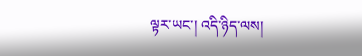ལྟར་ཡང་། འདི་ཉིད་ལས།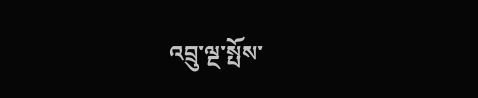འབྲུ་ལྔ་སྤོས་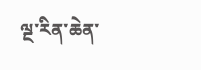ལྔ་རིན་ཆེན་